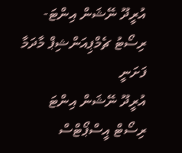އުރީދޫ ނޭޝަން އިންޓަ-ރިސޯޓު ޗެމްޕިއަންޝިޕް މާދަމާ ފަށަނީ
އުރީދޫ ނޭޝަން އިންޓަ ރިސޯޓް އީސްޕޯޓްސް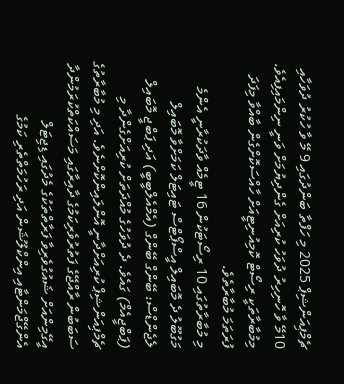ޗެމްޕިއަންޝިޕް 2025 މި ހަފްތާ ބަންދުގައި 9 މޭ ވާ ހުކުރު ދުވަހާއި 10މޭ ވާ ހޮނިހިރު ދުވަހު ކުރިއަށް ގެންދިޔުމަށް ވަނީ ނިންމައިފިއެވެ.
މިމުބާރާތަކީ ރިސޯޓް ކޮމިއުނިޓީއަށް ހާއްސަކޮށްގެން ބާއްވާ މިފަދަ ފުރަތަމަ މުބާރާތެވެ.
މި މުބާރާތުގައި 10 ރިސޯޓަކުން 16 ޓީމެއް ވާދަކުރާނީ އެންމެ މަގުބޫލު ދެ މޮބައިލް އީސްޕޯޓްސް ޓައިޓަލް ކަމަށްވާ މޮބައިލް ލެޖެންޑްސް: ބޭންގް ބޭންގް (އެމްއެލްބީބީ) އަދި ޕަބްޖީ މޮބައިލް (ޕަބްޖީއެމް) ގައެވެ. ދެ ދުވަހުގެ މުއްދަތަށް ކުރިއަށްގެންދާ މި ޗެމްޕިއަންޝިޕް ކުރިއަށްދާނީ އޮންލައިންކޮށްނެވެ. އަދި މި މުބާރާތުގެ ސަބަބުން ރާއްޖޭގެ ފަތުރުވެރިކަމުގެ ދާއިރާގައި މަސައްކަތްކުރަމުންދާ އީގޭމިންއަށް ޝައުގުވެރިވާ ފަރާތްތަކުގެ މެދުގައި ޑިޖިޓަލް އެންގޭޖްމަންޓާއި އިންކްލޫޝަން އަދި ރަހުމަތްތެރި ކަމުގެ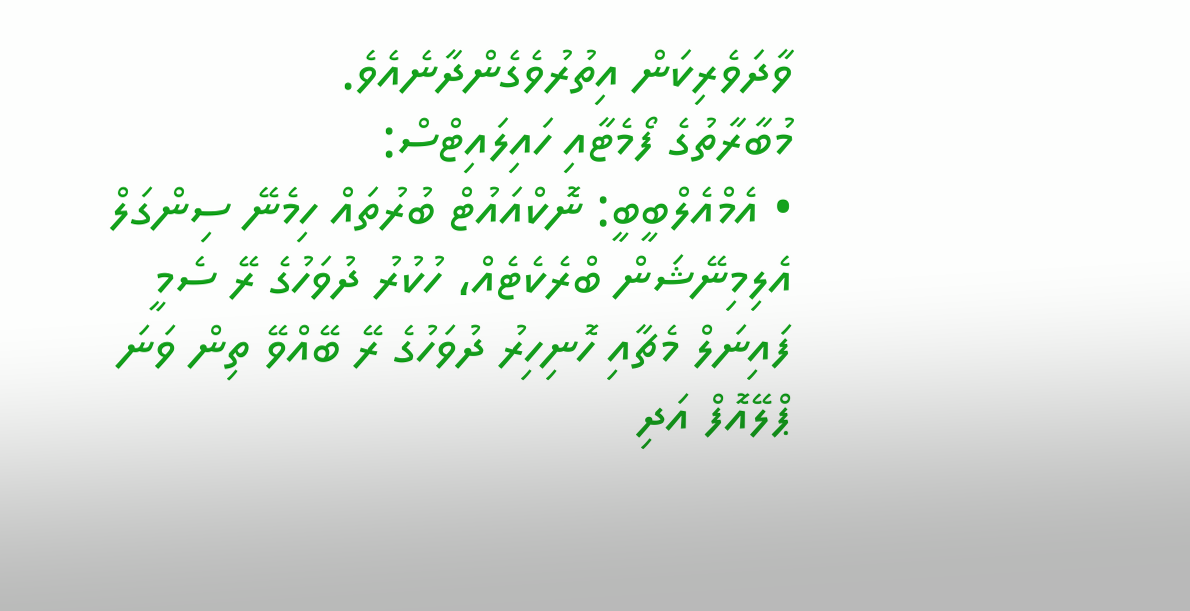ވާދަވެރިކަން އިތުރުވެގެންދާނެއެވެ.
މުބާރާތުގެ ފޯމެޓާއި ހައިލައިޓްސް:
• އެމްއެލްބީބީ: ނޮކްއައުޓް ބުރުތައް ހިމެނޭ ސިންގަލް އެލިމިނޭޝަން ބްރެކެޓެއް، ހުކުރު ދުވަހުގެ ރޭ ސެމީ ފައިނަލް މެޗާއި ހޮނިހިރު ދުވަހުގެ ރޭ ބޭއްވޭ ތިން ވަނަ ޕްލޭއޮފް އަދި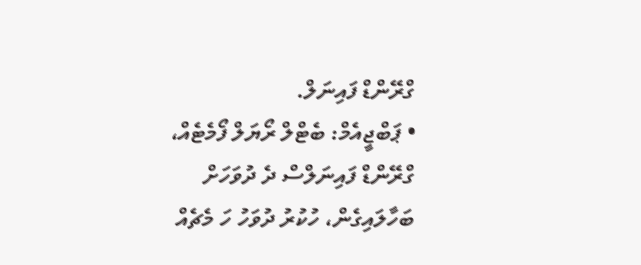ގްރޭންޑް ފައިނަލް.
• ޕަބްޖީއެމް: ބެޓްލް ރޯޔަލް ފޯމެޓެއް، ގްރޭންޑް ފައިނަލްސް ދެ ދުވަހަށް ބަހާލައިގެން، ހުކުރު ދުވަހު ހަ މެޗެއް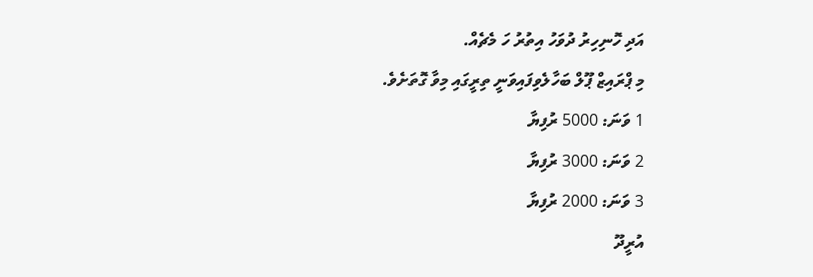އަދި ހޮނިހިރު ދުވަހު އިތުރު ހަ މެޗެއް.
މި ޕްރައިޒް ޕޫލް ބަހާލެވިފައިވަނީ ތިރީގައި މިވާ ގޮތަށެވެ.
1 ވަނަ: 5000 ރުފިޔާ
2 ވަނަ: 3000 ރުފިޔާ
3 ވަނަ: 2000 ރުފިޔާ
އުރީދޫ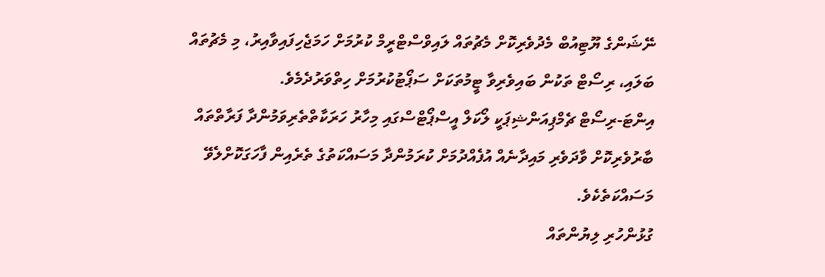ނޭޝަންގެ ޔޫޓިއުބް މެދުވެރިކޮށް މެޗުތައް ލައިވްސްޓްރީމް ކުރުމަށް ހަމަޖެހިފައިވާއިރު، މި މެޗުތައް ބަލައި، ރިސޯޓް ތަކުން ބައިވެރިވާ ޓީމުތަކަށް ސަޕޯޓުކުރުމަށް ހިތްވަރުދެމެވެ.
އިންޓަ-ރިސޯޓް ޗެމްޕިއަންޝިޕަކީ ލޯކަލް އީސްޕޯޓްސްގައި މިހާރު ހަރަކާތްތެރިވަމުންދާ ފަރާތްތައް ބާރުވެރިކޮށް ވާދަވެރި މައިދާނެއް އުފެއްދުމަށް ކުރަމުންދާ މަސައްކަތުގެ ތެރެއިން ފާހަގަކޮށްލެވޭ މަސައްކަތެކެވެ.
ގުޅުންހުރި ލިޔުންތައް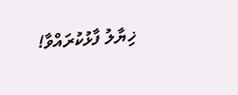ޚިޔާލު ފާޅުކުރައްވާ!